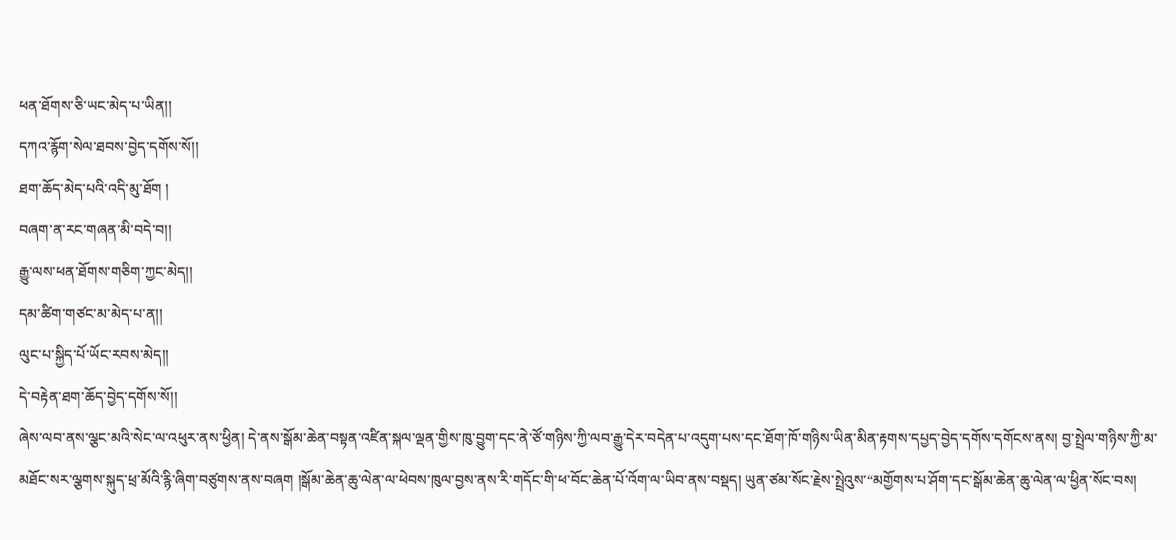ཕན་ཐོགས་ཅི་ཡང་མེད་པ་ཡིན།།
དཀའ་རྙོག་སེལ་ཐབས་བྱེད་དགོས་སོ།།
ཐག་ཆོད་མེད་པའི་འདི་མུ་ཐོག །
བཞག་ན་རང་གཞན་མི་བདེ་བ།།
རྒྱུ་ལས་ཕན་ཐོགས་གཅིག་ཀྱང་མེད།།
དམ་ཚིག་གཙང་མ་མེད་པ་ན།།
ལུང་པ་སྐྱིད་པོ་ཡོང་རབས་མེད།།
དེ་བརྟེན་ཐག་ཆོད་བྱེད་དགོས་སོ།།
ཞེས་ལབ་ནས་ལྕང་མའི་སེང་ལ་འཕུར་ནས་ཕྱིན། དེ་ནས་སྒོམ་ཆེན་བསྟན་འཛིན་སྐལ་ལྡན་གྱིས་ཁུ་བྱུག་དང་ནེ་ཙོ་གཉིས་ཀྱི་ལབ་རྒྱུ་དེར་བདེན་པ་འདུག་པས་དང་ཐོག་ཁོ་གཉིས་ཡིན་མིན་རྟགས་དཔྱད་བྱེད་དགོས་དགོངས་ནས། བྱ་སྤྲེལ་གཉིས་ཀྱི་མ་མཐོང་སར་ལྕགས་སྐུད་ཕྲ་མོའི་རྙི་ཞིག་བཙུགས་ནས་བཞག །སྒོམ་ཆེན་ཆུ་ལེན་ལ་ཕེབས་ཁུལ་བྱས་ནས་རི་གདོང་གི་ཕ་བོང་ཆེན་པོ་འོག་ལ་ཡིབ་ནས་བསྡད། ཡུན་ཙམ་སོང་རྗེས་སྤྲེའུས་“མགྱོགས་པ་ཤོག་དང་སྒོམ་ཆེན་ཆུ་ལེན་ལ་ཕྱིན་སོང་བས།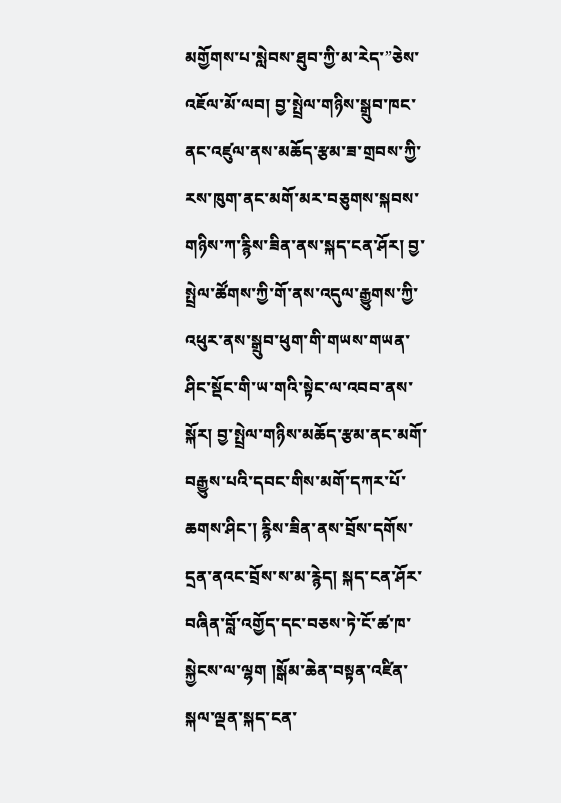མགྱོགས་པ་སླེབས་ཐུབ་ཀྱི་མ་རེད་”ཅེས་འཇོལ་མོ་ལབ། བྱ་སྤྲེལ་གཉིས་སྒྲུབ་ཁང་ནང་འཛུལ་ནས་མཆོད་རྩམ་ཟ་གྲབས་ཀྱི་རས་ཁུག་ནང་མགོ་མར་བཅུགས་སྐབས་གཉིས་ཀ་རྙིས་ཟིན་ནས་སྐད་ངན་ཤོར། བྱ་སྤྲེལ་ཚོགས་ཀྱི་གོ་ནས་འདུལ་རྒྱུགས་ཀྱི་འཕུར་ནས་སྒྲུབ་ཕུག་གི་གཡས་གཡན་ཤིང་སྡོང་གི་ཡ་གའི་སྟེང་ལ་འབབ་ནས་སྐོར། བྱ་སྤྲེལ་གཉིས་མཆོད་རྩམ་ནང་མགོ་བརྒྱུས་པའི་དབང་གིས་མགོ་དཀར་པོ་ཆགས་ཤིང་། རྙིས་ཟིན་ནས་བྲོས་དགོས་དྲན་ནའང་བྲོས་ས་མ་རྙེད། སྐད་ངན་ཤོར་བཞིན་བློ་འགྱོད་དང་བཅས་ཏེ་ངོ་ཚ་ཁ་སྐྱེངས་ལ་ལྷག །སྒོམ་ཆེན་བསྟན་འཛིན་སྐལ་ལྡན་སྐད་ངན་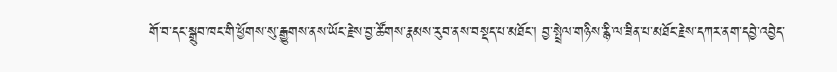གོ་བ་དང་སྒྲུབ་ཁང་གི་ཕྱོགས་སུ་རྒྱུགས་ནས་ཡོང་རྗེས་བྱ་ཚོགས་རྣམས་རུབ་ནས་བསྡད་པ་མཐོང་། བྱ་སྤྲེལ་གཉིས་རྙི་ལ་ཟིན་པ་མཐོང་རྗེས་དཀར་ནག་དབྱེ་འབྱེད་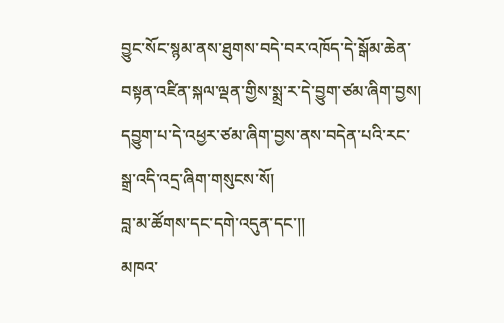བྱུང་སོང་སྙམ་ནས་ཐུགས་བདེ་བར་འཁོད་དེ་སྒོམ་ཆེན་བསྟན་འཛིན་སྐལ་ལྡན་གྱིས་སྨྲ་ར་དེ་བྱུག་ཙམ་ཞིག་བྱས། དབྱུག་པ་དེ་འཕྱར་ཙམ་ཞིག་བྱས་ནས་བདེན་པའི་རང་སྒྲ་འདི་འདྲ་ཞིག་གསུངས་སོ།
བླ་མ་ཚོགས་དང་དགེ་འདུན་དང་།།
མཁའ་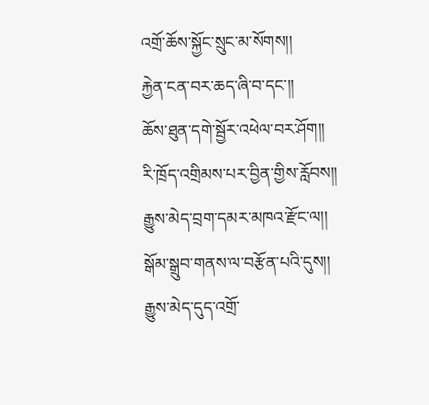འགྲོ་ཆོས་སྐྱོང་སྲུང་མ་སོགས།།
རྐྱེན་ངན་བར་ཆད་ཞི་བ་དང་།།
ཆོས་ཐུན་དགེ་སྦྱོར་འཕེལ་བར་ཤོག།།
རི་ཁྲོད་འགྲིམས་པར་བྱིན་གྱིས་རློབས།།
རྒྱུས་མེད་བྲག་དམར་མཁའ་རྫོང་ལ།།
སྒོམ་སྒྲུབ་གནས་ལ་བརྩོན་པའི་དུས།།
རྒྱུས་མེད་དུད་འགྲོ་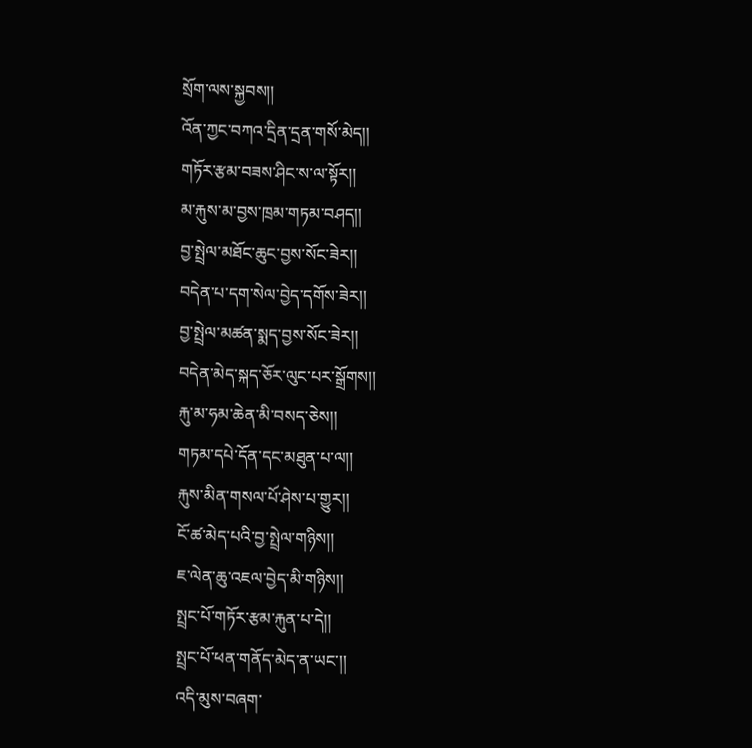སྲོག་ལས་སྐྱབས།།
འོན་ཀྱང་བཀའ་དྲིན་དྲན་གསོ་མེད།།
གཏོར་རྩམ་བཟས་ཤིང་ས་ལ་སྟོར།།
མ་རྐུས་མ་བྱས་ཁྲམ་གཏམ་བཤད།།
བྱ་སྤྲེལ་མཐོང་ཆུང་བྱས་སོང་ཟེར།།
བདེན་པ་དག་སེལ་བྱེད་དགོས་ཟེར།།
བྱ་སྤྲེལ་མཚན་སྨད་བྱས་སོང་ཟེར།།
བདེན་མེད་སྐད་ཅོར་ལུང་པར་སྒྲོགས།།
རྐུ་མ་ཧམ་ཆེན་མི་བསད་ཅེས།།
གཏམ་དཔེ་དོན་དང་མཐུན་པ་ལ།།
རྐུས་མིན་གསལ་པོ་ཤེས་པ་གྱུར།།
ངོ་ཚ་མེད་པའི་བྱ་སྤྲེལ་གཉིས།།
ཇ་ལེན་ཆུ་འཇལ་བྱེད་མི་གཉིས།།
སྤྲང་པོ་གཏོར་རྩམ་རྐུན་པ་དེ།།
སྤྲང་པོ་ཕན་གནོད་མེད་ན་ཡང་།།
འདི་མུས་བཞག་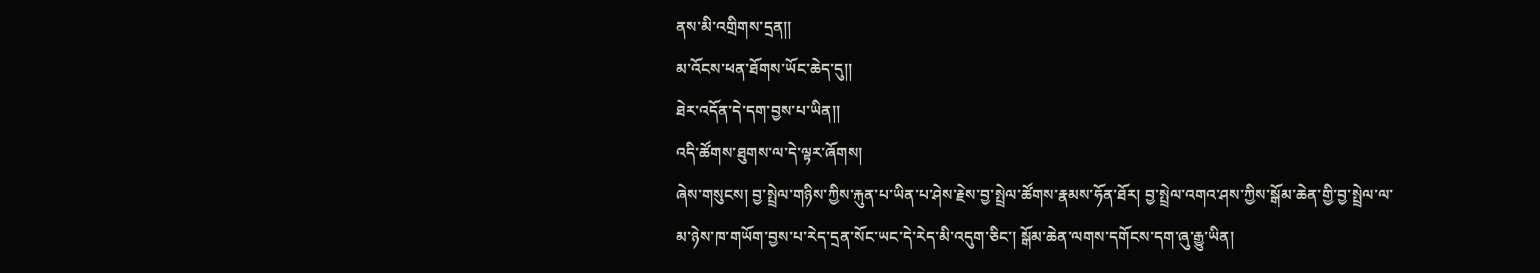ནས་མི་འགྲིགས་དྲན།།
མ་འོངས་ཕན་ཐོགས་ཡོང་ཆེད་དུ།།
ཐེར་འདོན་དེ་དག་བྱས་པ་ཡིན།།
འདི་ཚོགས་ཐུགས་ལ་དེ་ལྟར་ཞོགས།
ཞེས་གསུངས། བྱ་སྤྲེལ་གཉིས་ཀྱིས་རྐུན་པ་ཡིན་པ་ཤེས་རྗེས་བྱ་སྤྲེལ་ཚོགས་རྣམས་ཧོན་ཐོར། བྱ་སྤྲེལ་འགའ་ཤས་ཀྱིས་སྒོམ་ཆེན་གྱི་བྱ་སྤྲེལ་ལ་མ་ཉེས་ཁ་གཡོག་བྱས་པ་རེད་དྲན་སོང་ཡང་དེ་རེད་མི་འདུག་ཅིང་། སྒོམ་ཆེན་ལགས་དགོངས་དག་ཞུ་རྒྱུ་ཡིན།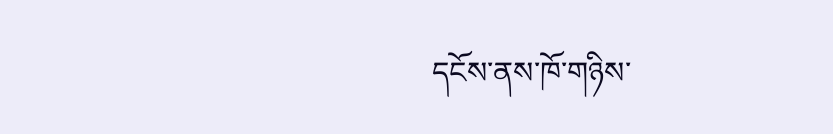དངོས་ནས་ཁོ་གཉིས་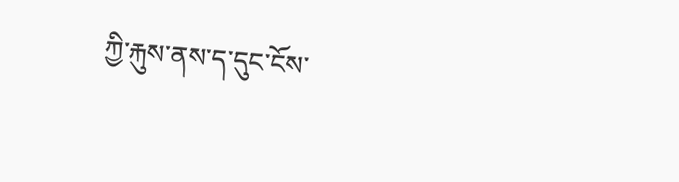ཀྱི་རྐུས་ནས་ད་དུང་ངོས་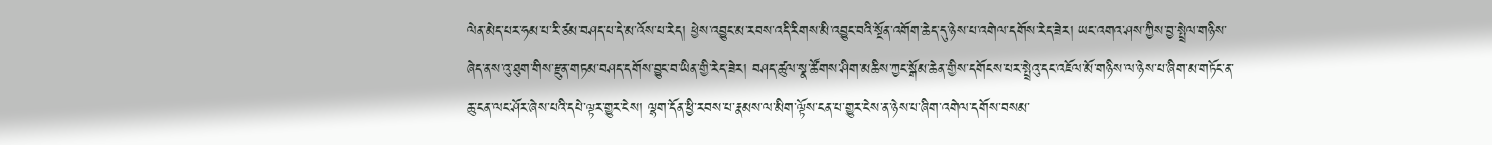ལེན་མེད་པར་ཧམ་པ་རི་ཙམ་བཤད་པ་དེ་མ་འོས་པ་རེད། ཕྱེས་འབྱུང་མ་རབས་འདི་རིགས་མི་འབྱུང་བའི་སྔོན་འགོག་ཆེད་དུ་ཉེས་པ་འགེལ་དགོས་རེད་ཟེར། ཡང་འགའ་ཤས་ཀྱིས་བྱ་སྤྲེལ་གཉིས་ཞེད་ནས་འུ་ཐུག་གིས་རྫུན་གཏམ་བཤད་དགོས་བྱུང་བ་ཡིན་གྱི་རེད་ཟེར། བཤད་ཚུལ་སྣ་ཚོགས་ཤིག་མཆིས་ཀྱང་སྒོམ་ཆེན་གྱིས་དགོངས་པར་སྤྲེའུ་དང་འཇོལ་མོ་གཉིས་ལ་ཉེས་པ་ཞིག་མ་གཏོང་ན་ཆུ་ངན་ལང་ཤོར་ཞེས་པའི་དཔེ་ལྟར་གྱུར་ངེས། ལྷག་དོན་ཕྱི་རབས་པ་རྣམས་ལ་མིག་ལྟོས་ངན་པ་གྱུར་ངེས་ན་ཉེས་པ་ཞིག་འགེལ་དགོས་བསམ་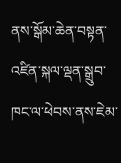ནས་སྒོམ་ཆེན་བསྟན་འཛིན་སྐལ་ལྡན་སྒྲུབ་ཁང་ལ་ཕེབས་ནས་ཇེམ་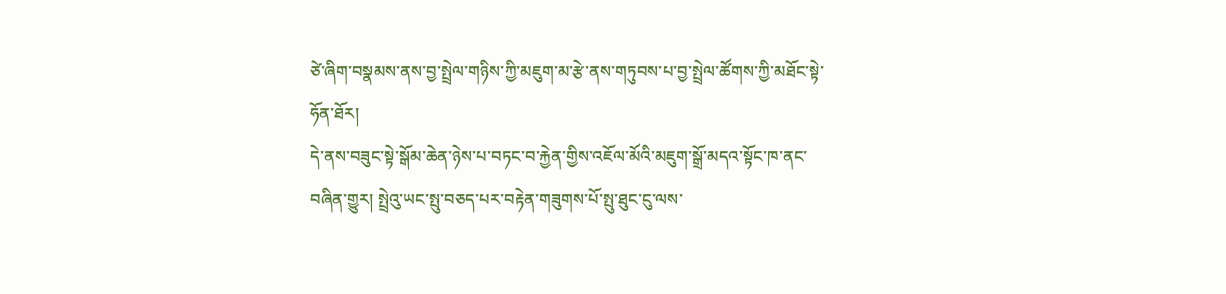ཙེ་ཞིག་བསྣམས་ནས་བྱ་སྤྲེལ་གཉིས་ཀྱི་མཇུག་མ་རྩེ་ནས་གཏུབས་པ་བྱ་སྤྲེལ་ཚོགས་ཀྱི་མཐོང་སྟེ་ཧོན་ཐོར།
དེ་ནས་བཟུང་སྟེ་སྒོམ་ཆེན་ཉེས་པ་བཏང་བ་རྐྱེན་གྱིས་འཇོལ་མོའི་མཇུག་སྒྲོ་མདའ་སྟོང་ཁ་ནང་བཞིན་གྱུར། སྤྲེའུ་ཡང་སྤུ་བཅད་པར་བརྟེན་གཟུགས་པོ་སྤུ་ཐུང་ངུ་ལས་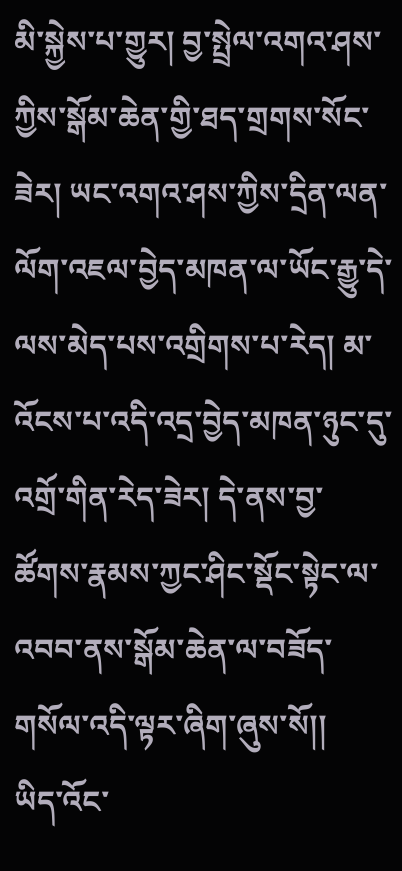མི་སྐྱེས་པ་གྱུར། བྱ་སྤྲེལ་འགའ་ཤས་ཀྱིས་སྒོམ་ཆེན་གྱི་ཐད་གྲགས་སོང་ཟེར། ཡང་འགའ་ཤས་ཀྱིས་དྲིན་ལན་ལོག་འཇལ་བྱེད་མཁན་ལ་ཡོང་རྒྱུ་དེ་ལས་མེད་པས་འགྲིགས་པ་རེད། མ་འོངས་པ་འདི་འདྲ་བྱེད་མཁན་ཉུང་དུ་འགྲོ་གིན་རེད་ཟེར། དེ་ནས་བྱ་ཚོགས་རྣམས་ཀྱང་ཤིང་སྡོང་སྟེང་ལ་འབབ་ནས་སྒོམ་ཆེན་ལ་བཟོད་གསོལ་འདི་ལྟར་ཞིག་ཞུས་སོ།།
ཡིད་འོང་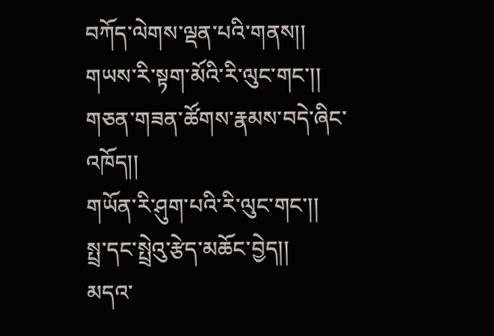བཀོད་ལེགས་ལྡན་པའི་གནས།།
གཡས་རི་སྟག་མོའི་རི་ལུང་གང་།།
གཅན་གཟན་ཚོགས་རྣམས་བདེ་ཞིང་འཁོད།།
གཡོན་རི་ཤུག་པའི་རི་ལུང་གང་།།
སྤྲ་དང་སྤྲེའུ་རྩེད་མཆོང་བྱེད།།
མདའ་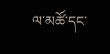ལ་མཚོ་དང་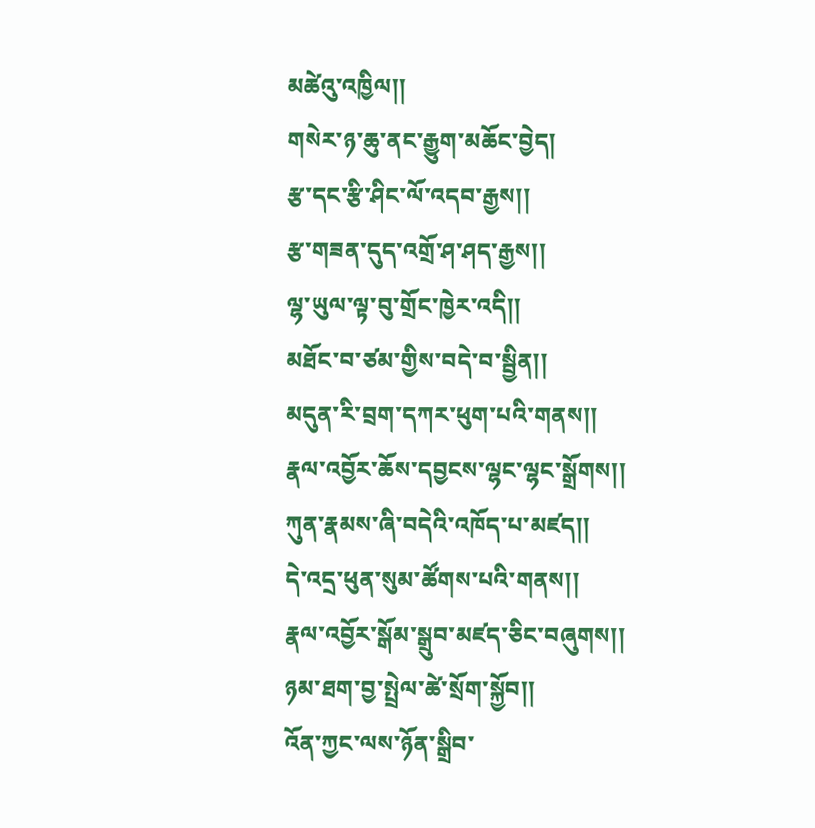མཚེའུ་འཁྱིལ།།
གསེར་ཉ་ཆུ་ནང་རྒྱུག་མཆོང་བྱེད།
རྩ་དང་རྩི་ཤིང་ལོ་འདབ་རྒྱས།།
རྩ་གཟན་དུད་འགྲོ་ཤ་ཤད་རྒྱས།།
ལྷ་ཡུལ་ལྟ་བུ་གྲོང་ཁྱེར་འདི།།
མཐོང་བ་ཙམ་གྱིས་བདེ་བ་སྦྱིན།།
མདུན་རི་བྲག་དཀར་ཕུག་པའི་གནས།།
རྣལ་འབྱོར་ཆོས་དབྱངས་ལྷང་ལྷང་སྒྲོགས།།
ཀུན་རྣམས་ཞི་བདེའི་འཁོད་པ་མཛད།།
དེ་འདྲ་ཕུན་སུམ་ཚོགས་པའི་གནས།།
རྣལ་འབྱོར་སྒོམ་སྒྲུབ་མཛད་ཅིང་བཞུགས།།
ཉམ་ཐག་བྱ་སྤྲེལ་ཚེ་སྲོག་སྐྱོབ།།
འོན་ཀྱང་ལས་ཉོན་སྒྲིབ་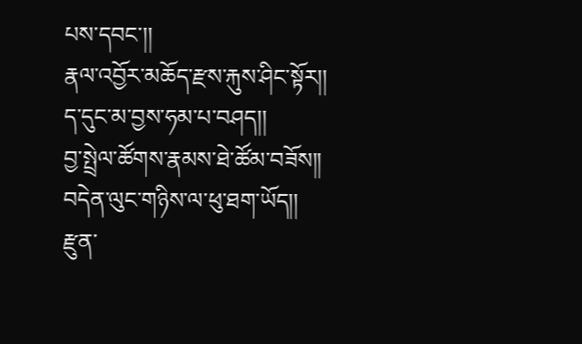པས་དབང་།།
རྣལ་འབྱོར་མཆོད་རྫས་རྐུས་ཤིང་སྟོར།།
ད་དུང་མ་བྱས་ཧམ་པ་བཤད།།
བྱ་སྤྲེལ་ཚོགས་རྣམས་ཐེ་ཚོམ་བཟོས།།
བདེན་ལུང་གཉིས་ལ་ཕུ་ཐག་ཡོད།།
རྫུན་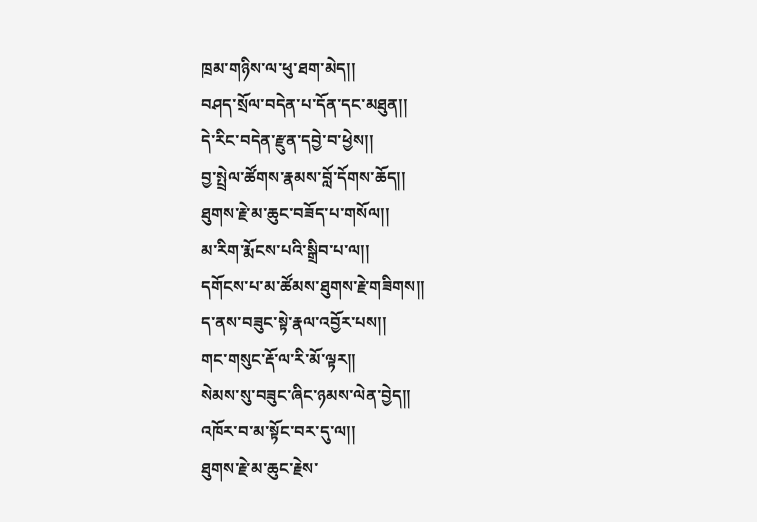ཁྲམ་གཉིས་ལ་ཕུ་ཐག་མེད།།
བཤད་སྲོལ་བདེན་པ་དོན་དང་མཐུན།།
དེ་རིང་བདེན་རྫུན་དབྱེ་བ་ཕྱེས།།
བྱ་སྤྲེལ་ཚོགས་རྣམས་བློ་དོགས་ཆོད།།
ཐུགས་རྗེ་མ་ཆུང་བཟོད་པ་གསོལ།།
མ་རིག་རྨོངས་པའི་སྒྲིབ་པ་ལ།།
དགོངས་པ་མ་ཚོམས་ཐུགས་རྗེ་གཟིགས།།
ད་ནས་བཟུང་སྟེ་རྣལ་འབྱོར་པས།།
གང་གསུང་རྡོ་ལ་རི་མོ་ལྟར།།
སེམས་སུ་བཟུང་ཞིང་ཉམས་ལེན་བྱེད།།
འཁོར་བ་མ་སྟོང་བར་དུ་ལ།།
ཐུགས་རྗེ་མ་ཆུང་རྗེས་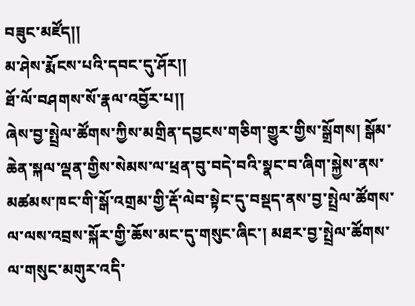བཟུང་མཛོད།།
མ་ཤེས་རྨོངས་པའི་དབང་དུ་ཤོར།།
ཐོ་ལོ་བཤགས་སོ་རྣལ་འབྱོར་པ།།
ཞེས་བྱ་སྤྲེལ་ཚོགས་ཀྱིས་མགྲིན་དབྱངས་གཅིག་གྱུར་གྱིས་སྒྲོགས། སྒོམ་ཆེན་སྐལ་ལྡན་གྱིས་སེམས་ལ་ཕྲན་བུ་བདེ་བའི་སྣང་བ་ཞིག་སྐྱེས་ནས་མཚམས་ཁང་གི་སྒོ་འགྲམ་གྱི་རྡོ་ལེབ་སྟེང་དུ་བསྡད་ནས་བྱ་སྤྲེལ་ཚོགས་ལ་ལས་འབྲས་སྐོར་གྱི་ཆོས་མང་དུ་གསུང་ཞིང་། མཐར་བྱ་སྤྲེལ་ཚོགས་ལ་གསུང་མགུར་འདི་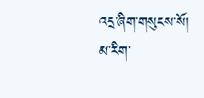འདྲ་ཞིག་གསུངས་སོ།
མ་རིག་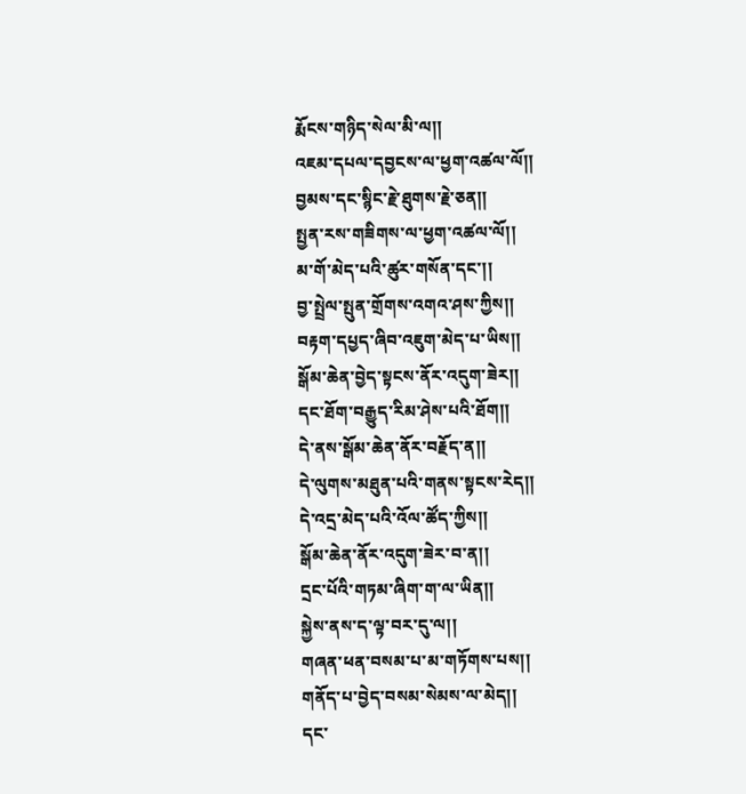རྨོངས་གཉིད་སེལ་མི་ལ།།
འཇམ་དཔལ་དབྱངས་ལ་ཕྱག་འཚལ་ལོ།།
བྱམས་དང་སྙིང་རྗེ་ཐུགས་རྗེ་ཅན།།
སྤྱན་རས་གཟིགས་ལ་ཕྱག་འཚལ་ལོ།།
མ་གོ་མེད་པའི་ཚུར་གསོན་དང་།།
བྱ་སྤྲེལ་སྤུན་གྲོགས་འགའ་ཤས་ཀྱིས།།
བརྟག་དཔྱད་ཞིབ་འཇུག་མེད་པ་ཡིས།།
སྒོམ་ཆེན་བྱེད་སྟངས་ནོར་འདུག་ཟེར།།
དང་ཐོག་བརྒྱུད་རིམ་ཤེས་པའི་ཐོག།།
དེ་ནས་སྒོམ་ཆེན་ནོར་བརྗོད་ན།།
དེ་ལུགས་མཐུན་པའི་གནས་སྟངས་རེད།།
དེ་འདྲ་མེད་པའི་འོལ་ཚོད་ཀྱིས།།
སྒོམ་ཆེན་ནོར་འདུག་ཟེར་བ་ན།།
དྲང་པོའི་གཏམ་ཞིག་ག་ལ་ཡིན།།
སྐྱེས་ནས་ད་ལྟ་བར་དུ་ལ།།
གཞན་ཕན་བསམ་པ་མ་གཏོགས་པས།།
གནོད་པ་བྱེད་བསམ་སེམས་ལ་མེད།།
དང་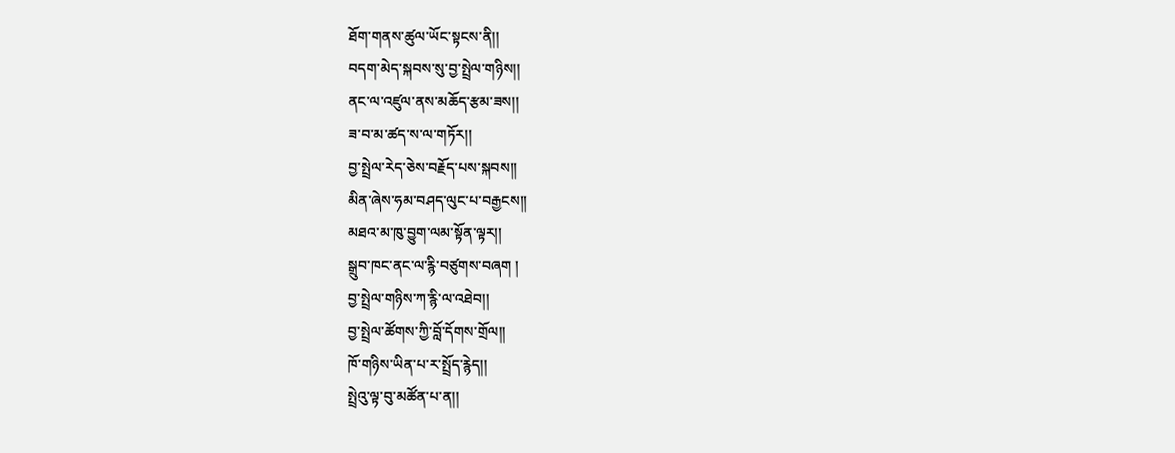ཐོག་གནས་ཚུལ་ཡོང་སྟངས་ནི།།
བདག་མེད་སྐབས་སུ་བྱ་སྤྲེལ་གཉིས།།
ནང་ལ་འཛུལ་ནས་མཆོད་རྩམ་ཟས།།
ཟ་བ་མ་ཚད་ས་ལ་གཏོར།།
བྱ་སྤྲེལ་རེད་ཅེས་བརྗོད་པས་སྐབས།།
མིན་ཞེས་ཧམ་བཤད་ལུང་པ་བརྒྱངས།།
མཐའ་མ་ཁུ་བྱུག་ལམ་སྟོན་ལྟར།།
སྒྲུབ་ཁང་ནང་ལ་རྙི་བཙུགས་བཞག །
བྱ་སྤྲེལ་གཉིས་ཀ་རྙི་ལ་འཐེབ།།
བྱ་སྤྲེལ་ཚོགས་ཀྱི་བློ་དོགས་གྲོལ།།
ཁོ་གཉིས་ཡིན་པ་ར་སྤྲོད་རྙེད།།
སྤྲེའུ་ལྟ་བུ་མཚོན་པ་ན།།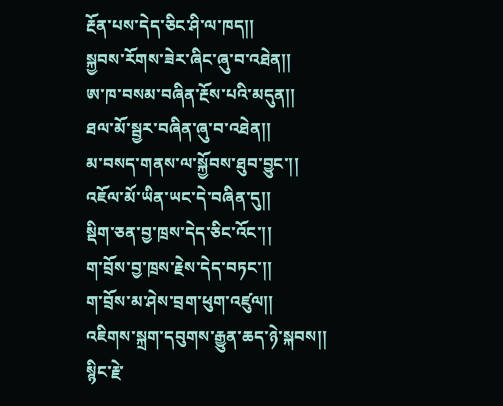རྔོན་པས་དེད་ཅིང་ཤི་ལ་ཁད།།
སྐྱབས་རོགས་ཟེར་ཞིང་ཞུ་བ་འཐེན།།
ཨ་ཁ་བསམ་བཞིན་རྔོས་པའི་མདུན།།
ཐལ་མོ་སྦྱར་བཞིན་ཞུ་བ་འཐེན།།
མ་བསད་གནས་ལ་སྐྱོབས་ཐུབ་བྱུང་།།
འཇོལ་མོ་ཡིན་ཡང་དེ་བཞིན་དུ།།
སྡིག་ཅན་བྱ་ཁྲས་དེད་ཅིང་འོང་།།
ག་བྲོས་བྱ་ཁྲས་རྗེས་དེད་བཏང་།།
ག་བྲོས་མ་ཤེས་བྲག་ཕུག་འཛུལ།།
འཇིགས་སྐྲག་དབུགས་རྒྱུན་ཆད་ཉེ་སྐབས།།
སྙིང་རྗེ་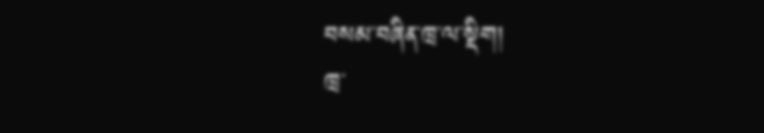བསམ་བཞིན་ཁྲ་ལ་སྡིག།
ཁྲ་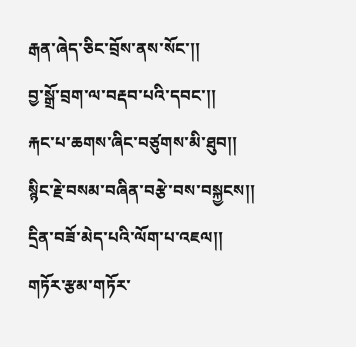རྒན་ཞེད་ཅིང་བྲོས་ནས་སོང་།།
བྱ་སྒྲོ་བྲག་ལ་བརྡབ་པའི་དབང་།།
རྐང་པ་ཆགས་ཞིང་བཙུགས་མི་ཐུབ།།
སྙིང་རྗེ་བསམ་བཞིན་བརྩེ་བས་བསྐྱངས།།
དྲིན་བཟོ་མེད་པའི་ལོག་པ་འཇལ།།
གཏོར་རྩམ་གཏོར་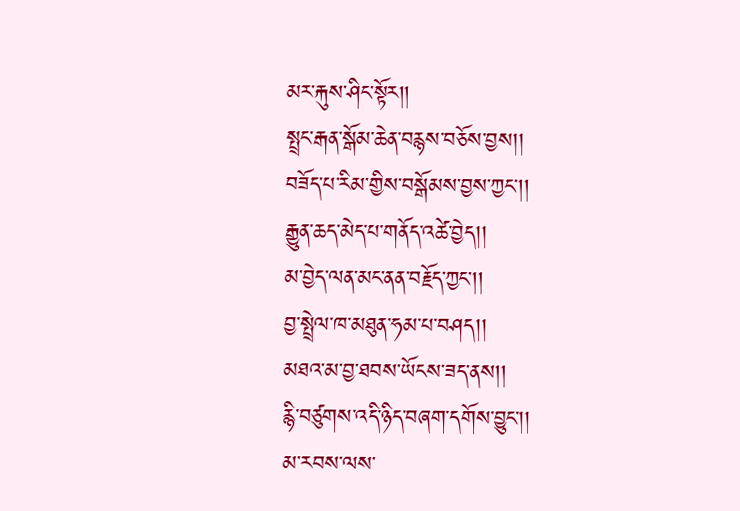མར་རྐུས་ཤིང་སྟོར།།
སྤྲང་རྒན་སྒོམ་ཆེན་བརྙས་བཅོས་བྱས།།
བཟོད་པ་རིམ་གྱིས་བསྒོམས་བྱས་ཀྱང་།།
རྒྱུན་ཆད་མེད་པ་གནོད་འཚེ་བྱེད།།
མ་བྱེད་ལན་མང་ནན་བརྗོད་ཀྱང་།།
བྱ་སྤྲེལ་ཁ་མཐུན་ཧམ་པ་བཤད།།
མཐའ་མ་བྱ་ཐབས་ཡོངས་ཟད་ནས།།
རྙི་བཙུགས་འདི་ཉིད་བཞག་དགོས་བྱུང་།།
མ་རབས་ལས་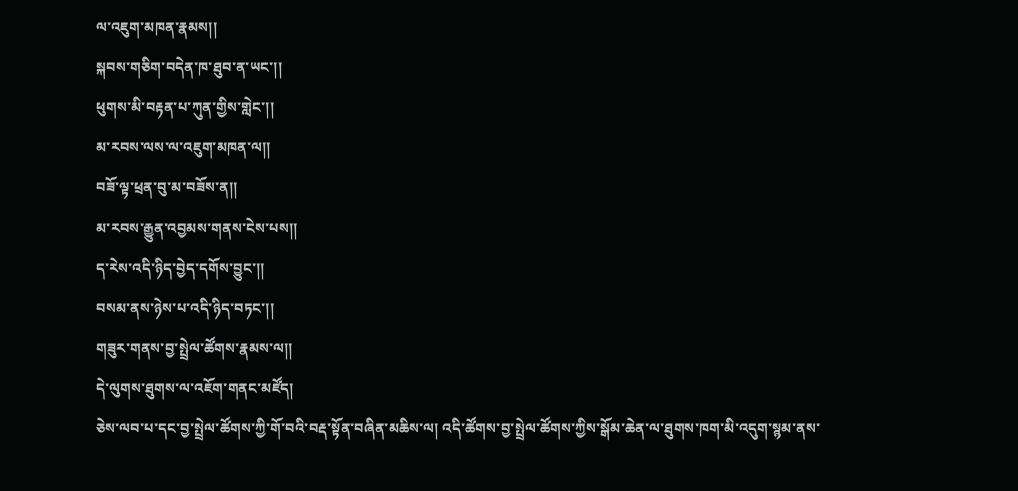ལ་འཇུག་མཁན་རྣམས།།
སྐབས་གཅིག་བདེན་ཁ་ཐུབ་ན་ཡང་།།
ཕུགས་མི་བརྟན་པ་ཀུན་གྱིས་གླེང་།།
མ་རབས་ལས་ལ་འཇུག་མཁན་ལ།།
བཟོ་ལྟ་ཕྲན་བུ་མ་བཟོས་ན།།
མ་རབས་རྒྱུན་འབྱམས་གནས་ངེས་པས།།
ད་རེས་འདི་ཉིད་བྱེད་དགོས་བྱུང་།།
བསམ་ནས་ཉེས་པ་འདི་ཉིད་བཏང་།།
གཟུར་གནས་བྱ་སྤྲེལ་ཚོགས་རྣམས་ལ།།
དེ་ལུགས་ཐུགས་ལ་འཇོག་གནང་མཛོད།
ཅེས་ལབ་པ་དང་བྱ་སྤྲེལ་ཚོགས་ཀྱི་གོ་བའི་བརྡ་སྟོན་བཞིན་མཆིས་ལ། འདི་ཚོགས་བྱ་སྤྲེལ་ཚོགས་ཀྱིས་སྒོམ་ཆེན་ལ་ཐུགས་ཁག་མི་འདུག་སྙམ་ནས་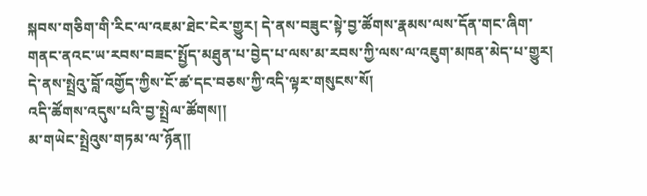སྐབས་གཅིག་གི་རིང་ལ་འཇམ་ཐེང་ངེར་གྱུར། དེ་ནས་བཟུང་སྟེ་བྱ་ཚོགས་རྣམས་ལས་དོན་གང་ཞིག་གནང་ནའང་ཡ་རབས་བཟང་སྤྱོད་མཐུན་པ་བྱེད་པ་ལས་མ་རབས་ཀྱི་ལས་ལ་འཇུག་མཁན་མེད་པ་གྱུར། དེ་ནས་སྤྲེའུ་བློ་འགྱོད་ཀྱིས་ངོ་ཚ་དང་བཅས་ཀྱི་འདི་ལྟར་གསུངས་སོ།
འདི་ཚོགས་འདུས་པའི་བྱ་སྤྲེལ་ཚོགས།།
མ་གཡེང་སྤྲེའུས་གཏམ་ལ་ཉོན།།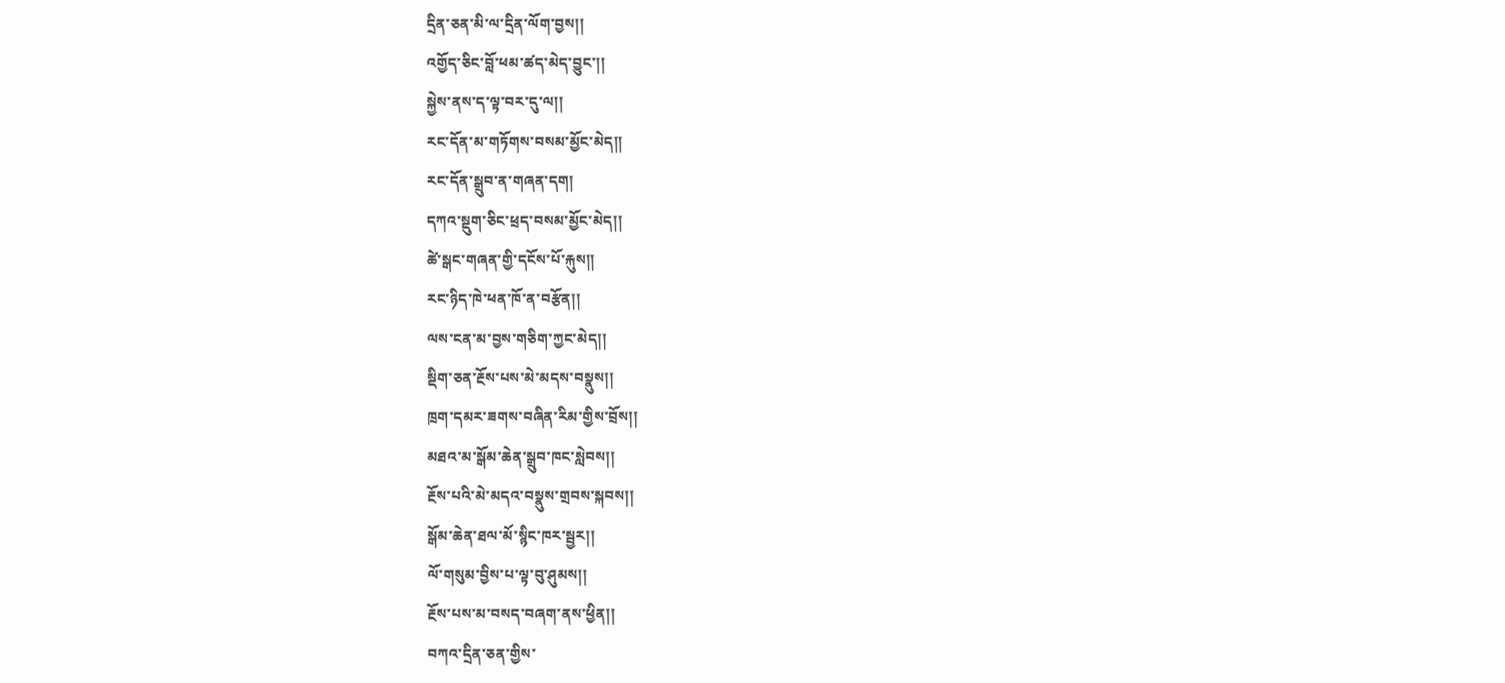དྲིན་ཅན་མི་ལ་དྲིན་ལོག་བྱས།།
འགྱོད་ཅིང་བློ་ཕམ་ཚད་མེད་བྱུང་།།
སྐྱེས་ནས་ད་ལྟ་བར་དུ་ལ།།
རང་དོན་མ་གཏོགས་བསམ་མྱོང་མེད།།
རང་དོན་སྒྲུབ་ན་གཞན་དག།
དཀའ་སྡུག་ཅིང་ཕྲད་བསམ་མྱོང་མེད།།
ཚེ་སྒང་གཞན་གྱི་དངོས་པོ་རྐུས།།
རང་ཉིད་ཁེ་ཕན་ཁོ་ན་བརྩོན།།
ལས་ངན་མ་བྱས་གཅིག་ཀྱང་མེད།།
སྡིག་ཅན་རྔོས་པས་མེ་མདས་བསྣུས།།
ཁྲག་དམར་ཟགས་བཞིན་རིམ་གྱིས་བྲོས།།
མཐའ་མ་སྒོམ་ཆེན་སྒྲུབ་ཁང་སླེབས།།
རྔོས་པའི་མེ་མདའ་བསྣུས་གྲབས་སྐབས།།
སྒོམ་ཆེན་ཐལ་མོ་སྙིང་ཁར་སྦྱར།།
ལོ་གསུམ་བྱིས་པ་ལྟ་བུ་ཤུམས།།
རྔོས་པས་མ་བསད་བཞག་ནས་ཕྱིན།།
བཀའ་དྲིན་ཅན་གྱིས་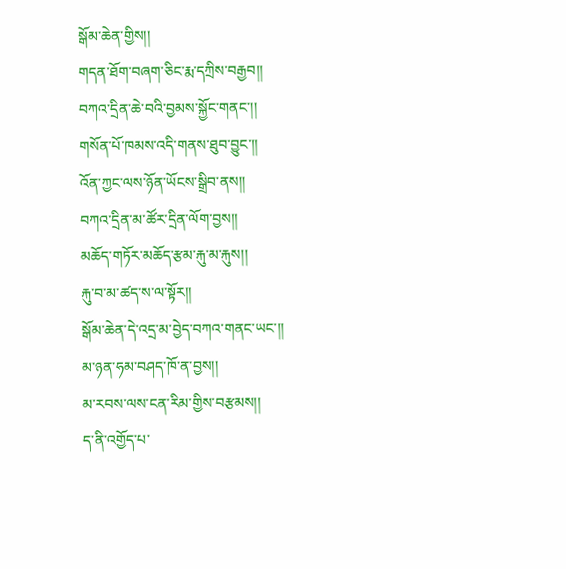སྒོམ་ཆེན་གྱིས།།
གདན་ཐོག་བཞག་ཅིང་རྨ་དཀྲིས་བརྒྱབ།།
བཀའ་དྲིན་ཆེ་བའི་བྱམས་སྐྱོང་གནང་།།
གསོན་པོ་ཁམས་འདི་གནས་ཐུབ་བྱུང་།།
འོན་ཀྱང་ལས་ཉོན་ཡོངས་སྒྲིབ་ནས།།
བཀའ་དྲིན་མ་ཚོར་དྲིན་ལོག་བྱས།།
མཆོད་གཏོར་མཆོད་རྩམ་རྐུ་མ་རྐུས།།
རྐུ་བ་མ་ཚད་ས་ལ་སྟོར།།
སྒོམ་ཆེན་དེ་འདྲ་མ་བྱེད་བཀའ་གནང་ཡང་།།
མ་ཉན་ཧམ་བཤད་ཁོ་ན་བྱས།།
མ་རབས་ལས་ངན་རིམ་གྱིས་བརྩམས།།
ད་ནི་འགྱོད་པ་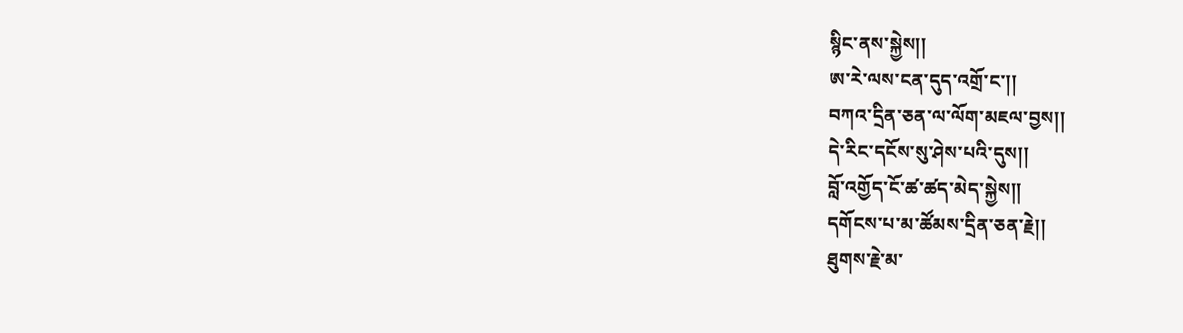སྙིང་ནས་སྐྱེས།།
ཨ་རེ་ལས་ངན་དུད་འགྲོ་ང་།།
བཀའ་དྲིན་ཅན་ལ་ལོག་མཇལ་བྱས།།
དེ་རིང་དངོས་སུ་ཤེས་པའི་དུས།།
བློ་འགྱོད་ངོ་ཚ་ཚད་མེད་སྐྱེས།།
དགོངས་པ་མ་ཚོམས་དྲིན་ཅན་རྗེ།།
ཐུགས་རྗེ་མ་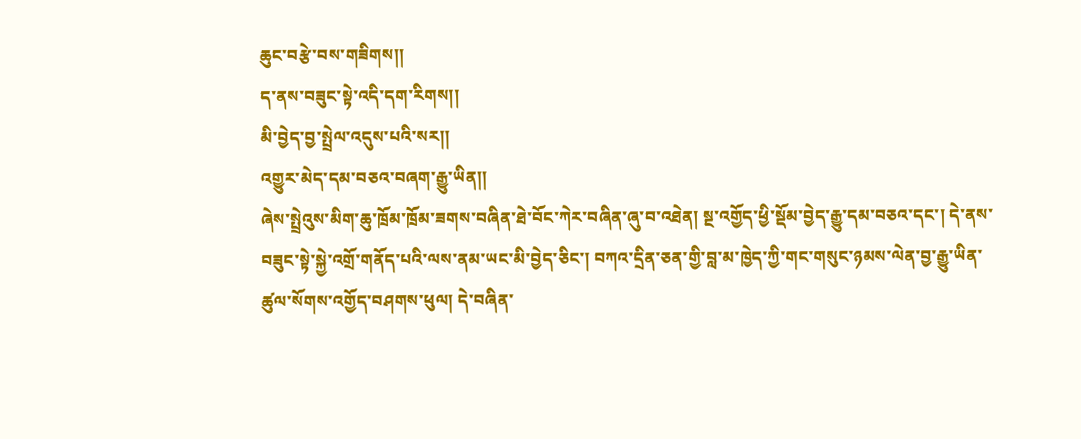ཆུང་བརྩེ་བས་གཟིགས།།
ད་ནས་བཟུང་སྟེ་འདི་དག་རིགས།།
མི་བྱེད་བྱ་སྤྲེལ་འདུས་པའི་སར།།
འགྱུར་མེད་དམ་བཅའ་བཞག་རྒྱུ་ཡིན།།
ཞེས་སྤྲེའུས་མིག་ཆུ་ཁྲོམ་ཁྲོམ་ཟགས་བཞིན་ཐེ་བོང་ཀེར་བཞིན་ཞུ་བ་འཐེན། སྔ་འགྱོད་ཕྱི་སྡོམ་བྱེད་རྒྱུ་དམ་བཅའ་དང་། དེ་ནས་བཟུང་སྟེ་སྐྱེ་འགྲོ་གནོད་པའི་ལས་ནམ་ཡང་མི་བྱེད་ཅིང་། བཀའ་དྲིན་ཅན་གྱི་བླ་མ་ཁྱེད་ཀྱི་གང་གསུང་ཉམས་ལེན་བྱ་རྒྱུ་ཡིན་ཚུལ་སོགས་འགྱོད་བཤགས་ཕུལ། དེ་བཞིན་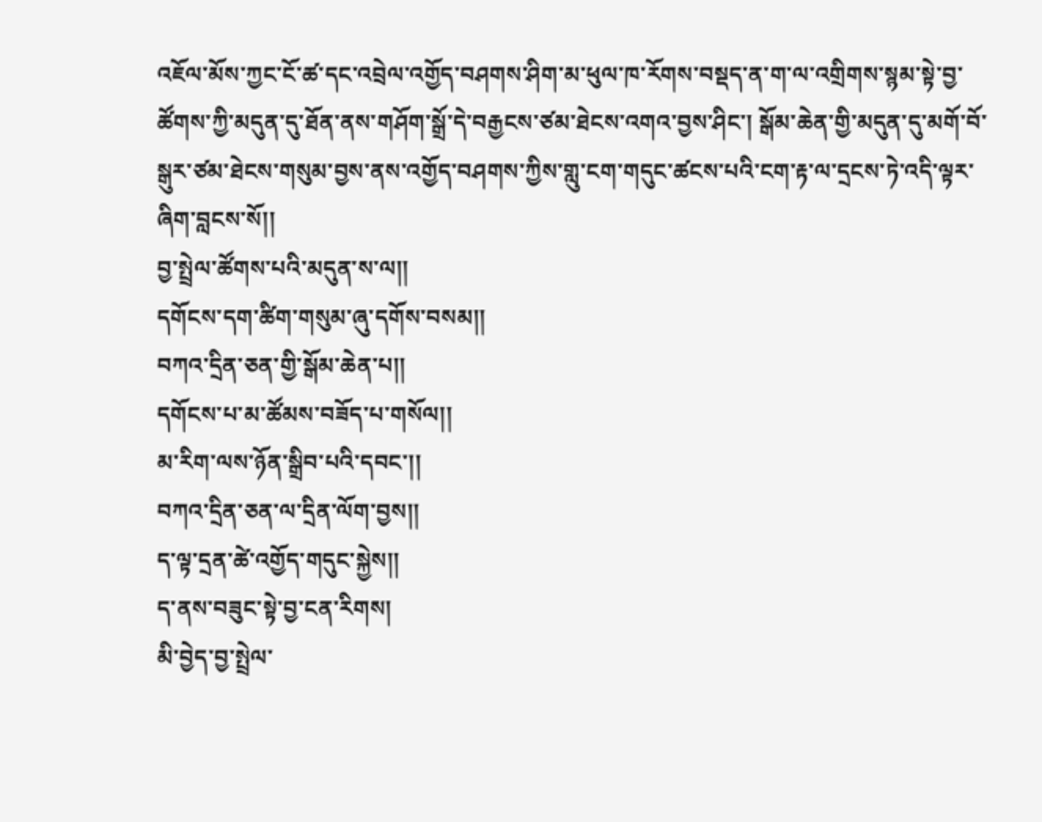འཇོལ་མོས་ཀྱང་ངོ་ཚ་དང་འབྲེལ་འགྱོད་བཤགས་ཤིག་མ་ཕུལ་ཁ་རོགས་བསྡད་ན་ག་ལ་འགྲིགས་སྙམ་སྟེ་བྱ་ཚོགས་ཀྱི་མདུན་དུ་ཐོན་ནས་གཤོག་སྒྲོ་དེ་བརྒྱངས་ཙམ་ཐེངས་འགའ་བྱས་ཤིང་། སྒོམ་ཆེན་གྱི་མདུན་དུ་མགོ་བོ་སྒུར་ཙམ་ཐེངས་གསུམ་བྱས་ནས་འགྱོད་བཤགས་ཀྱིས་གླུ་ངག་གདུང་ཚངས་པའི་ངག་རྟ་ལ་དྲངས་ཏེ་འདི་ལྟར་ཞིག་བླངས་སོ།།
བྱ་སྤྲེལ་ཚོགས་པའི་མདུན་ས་ལ།།
དགོངས་དག་ཚིག་གསུམ་ཞུ་དགོས་བསམ།།
བཀའ་དྲིན་ཅན་གྱི་སྒོམ་ཆེན་པ།།
དགོངས་པ་མ་ཚོམས་བཟོད་པ་གསོལ།།
མ་རིག་ལས་ཉོན་སྒྲིབ་པའི་དབང་།།
བཀའ་དྲིན་ཅན་ལ་དྲིན་ལོག་བྱས།།
ད་ལྟ་དྲན་ཚེ་འགྱོད་གདུང་སྐྱེས།།
ད་ནས་བཟུང་སྟེ་བྱ་ངན་རིགས།
མི་བྱེད་བྱ་སྤྲེལ་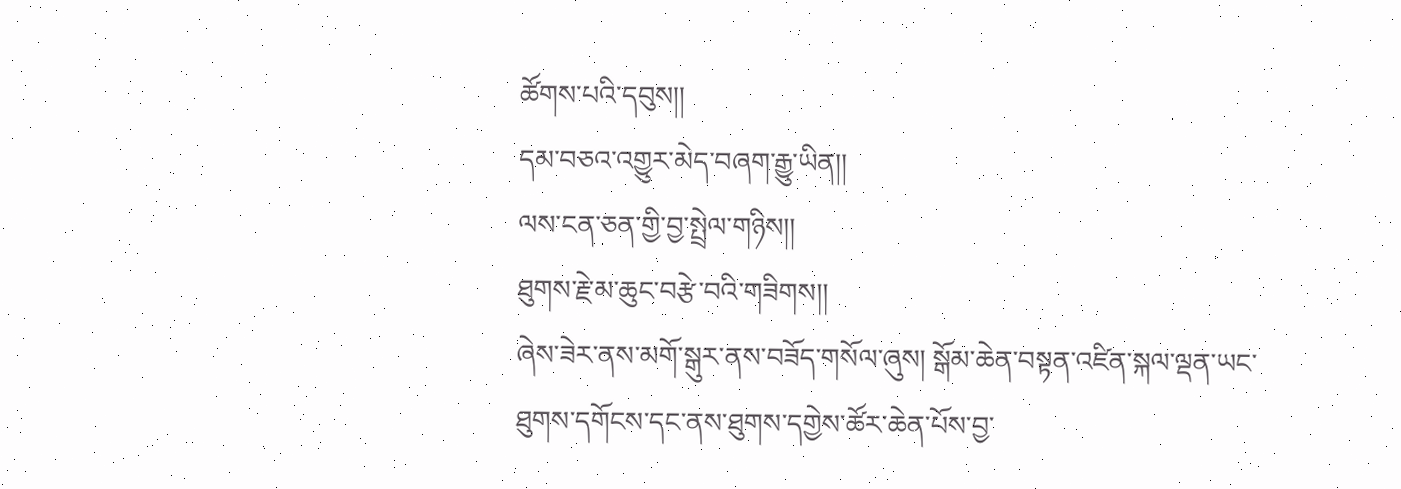ཚོགས་པའི་དབུས།།
དམ་བཅའ་འགྱུར་མེད་བཞག་རྒྱུ་ཡིན།།
ལས་ངན་ཅན་གྱི་བྱ་སྤྲེལ་གཉིས།།
ཐུགས་རྗེ་མ་ཆུང་བརྩེ་བའི་གཟིགས།།
ཞེས་ཟེར་ནས་མགོ་སྒུར་ནས་བཟོད་གསོལ་ཞུས། སྒོམ་ཆེན་བསྟན་འཛིན་སྐལ་ལྡན་ཡང་ཐུགས་དགོངས་དང་ནས་ཐུགས་དགྱེས་ཚོར་ཆེན་པོས་བྱ་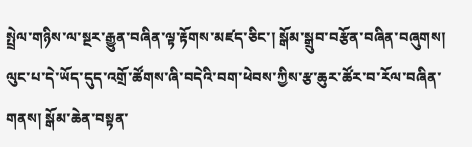སྤྲེལ་གཉིས་ལ་སྔར་རྒྱུན་བཞིན་ལྟ་རྟོགས་མཛད་ཅིང་། སྒོམ་སྒྲུབ་བརྩོན་བཞིན་བཞུགས། ལུང་པ་དེ་ཡོད་དུད་འགྲོ་ཚོགས་ཞི་བདེའི་བག་ཕེབས་ཀྱིས་རྩ་ཆུར་ཚོར་བ་རོལ་བཞིན་གནས། སྒོམ་ཆེན་བསྟན་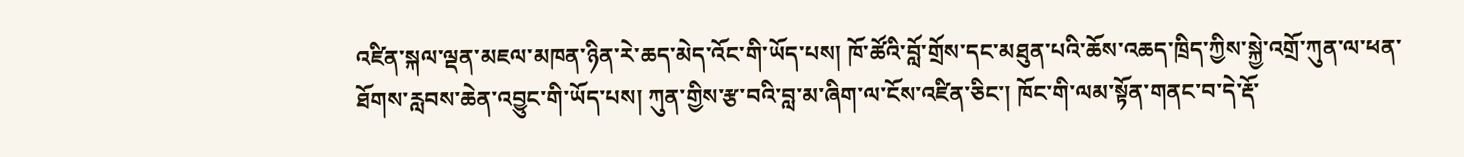འཛིན་སྐལ་ལྡན་མཇལ་མཁན་ཉིན་རེ་ཆད་མེད་འོང་གི་ཡོད་པས། ཁོ་ཚོའི་བློ་གྲོས་དང་མཐུན་པའི་ཆོས་འཆད་ཁྲིད་ཀྱིས་སྐྱེ་འགྲོ་ཀུན་ལ་ཕན་ཐོགས་རླབས་ཆེན་འབྱུང་གི་ཡོད་པས། ཀུན་གྱིས་རྩ་བའི་བླ་མ་ཞིག་ལ་ངོས་འཛིན་ཅིང་། ཁོང་གི་ལམ་སྟོན་གནང་བ་དེ་རྡོ་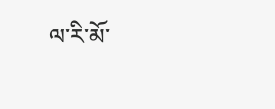ལ་རི་མོ་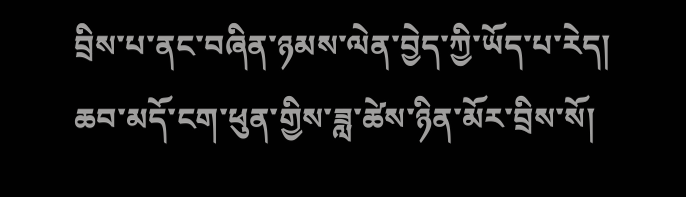བྲིས་པ་ནང་བཞིན་ཉམས་ལེན་བྱེད་ཀྱི་ཡོད་པ་རེད།
ཆབ་མདོ་ངག་ཕུན་གྱིས་ཟླ་ཚེས་ཉིན་མོར་བྲིས་སོ།